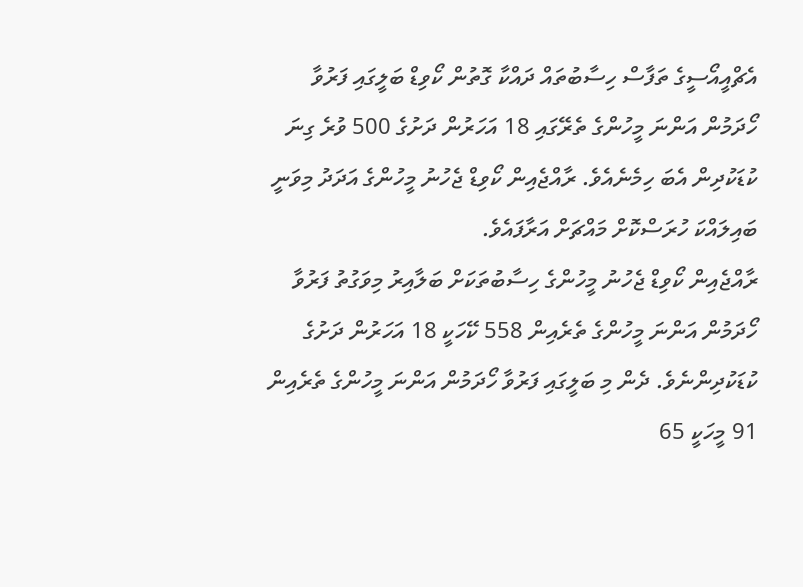އެޗްއީއޯސީގެ ތަފާސް ހިސާބުތައް ދައްކާ ގޮތުން ކޯވިޑް ބަލީގައި ފަރުވާ ހޯދަމުން އަންނަ މީހުންގެ ތެރޭގައި 18 އަހަރުން ދަށުގެ 500 ވުރެ ގިނަ ކުޑަކުދިން އެބަ ހިމެނެއެވެ. ރާއްޖެއިން ކޯވިޑް ޖެހުނު މީހުންގެ އަދަދު މިވަނީ ބައިލައްކަ ހުރަސްކޮށް މައްޗަށް އަރާފައެވެ.
ރާއްޖެއިން ކޯވިޑް ޖެހުނު މީހުންގެ ހިސާބުތަކަށް ބަލާއިރު މިވަގުތު ފަރުވާ ހޯދަމުން އަންނަ މީހުންގެ ތެރެއިން 558 ކޭހަކީ 18 އަހަރުން ދަށުގެ ކުޑަކުދިންނެވެ. ދެން މި ބަލީގައި ފަރުވާ ހޯދަމުން އަންނަ މީހުންގެ ތެރެއިން 91 މީހަކީ 65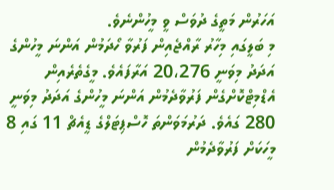އަހަރުން މަތީގެ ދުވަސް ވީ މީހުންނެވެ.
މި ބަލީގައި މިހާރު ރާއްޖެއިން ފަރުވާ ހޯދަމުން އަންނަ މީހުންގެ އަދަދު މިވަނީ 20،276 އަރާފައެވެ. މީގެތެރެއިން އެޑްމިޓްކޮށްގެން ފަރުވާދެމުން އަންނަ މީހުންގެ އަދަދު މިވަނީ 280 ގައެވެ. ދަރުމަވަންތަ ހޮސްޕިޓަލްގެ ޑީއެޗް 11 ގައި 8 މީހަކަށް ފަރުވާދެމުން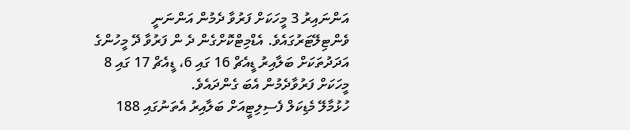އަންނައިރު 3 މީހަކަށް ފަރުވާ ދެމުން އަންނަނީ ވެންޓިލޭޓަރުގައެވެ. އެޑްމިޓްކޮށްގެން ދެ ން ފަރުވާ ދޭ މީހުންގެ އަދަދުތަކަށް ބަލާއިރު ޑީއެޗް 16 ގައި 6، ޑީއެޗް 17 ގައި 8 މީހަކަށް ފަރުވާދެމުން އެބަ ގެންދައެވެ.
ހުޅުމާލޭ މެޑިކަލް ފެސިލިޓީއަށް ބަލާއިރު އެތަނުގައި 188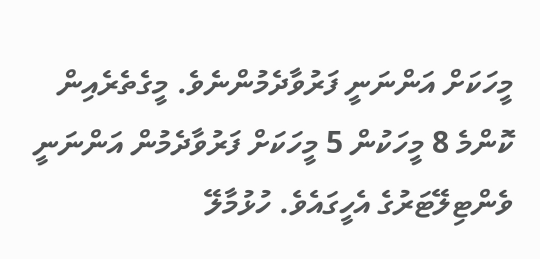މީހަކަށް އަންނަނީ ފަރުވާދެމުންނެވެ. މީގެތެރެއިން ކޮންމެ 8 މީހަކުން 5 މީހަކަށް ފަރުވާދެމުން އަންނަނީ ވެންޓިލޭޓަރުގެ އެހީގައެވެ. ހުޅުމާލޭ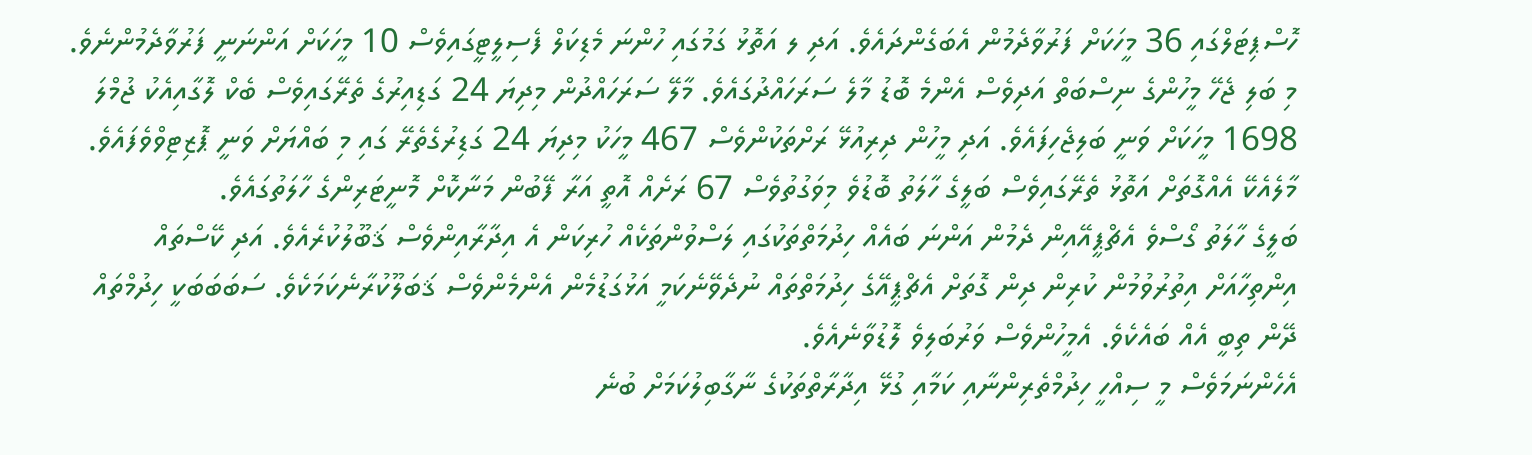ހޮސްޕިޓަލްގައި 36 މީހަކަށް ފަރުވާދެމުން އެބަގެންދައެވެ. އަދި ލ އަތޮޅު ގަމުގައި ހުންނަ މެޑިކަލް ފެސިލީޓީގައިވެސް 10 މީހަކަށް އަންނަނީ ފަރުވާދެމުންނެވެ.
މި ބަލި ޖެހޭ މީހުންގެ ނިސްބަތް އަދިވެސް އެންމެ ބޮޑު މާލެ ސަރަހައްދުގައެވެ. މާލޭ ސަރަހައްދުން މިދިޔަ 24 ގަޑިއިރުގެ ތެރޭގައިވެސް ބެކް ލޮގާއިއެކު ޖުމްލަ 1698 މީހަކަށް ވަނީ ބަލިޖެހިފައެވެ. އަދި މީހުން ދިރިއުޅޭ ރަށްތަކުންވެސް 467 މީހަކު މިދިޔަ 24 ގަޑިރުގެތެރޭ ގައި މި ބައްޔަށް ވަނީ ޕޮޒިޓިވްވެފައެވެ. މާލެއެކޭ އެއްގޮތަށް އަތޮޅު ތެރޭގައިވެސް ބަލީގެ ހާލަތު ބޮޑުވެ މިވަގުތުވެސް 67 ރަށެއް އޮތީ އަރާ ފޭބުން މަނާކޮށް މޮނީޓަރިންގެ ހާލަތުގައެވެ.
ބަލީގެ ހާލަތު ގޯސްވެ އެޗްޕީއޭއިން ދެމުން އަންނަ ބައެއް ހިދުމަތްތަކުގައި ލަސްވުންތަކެއް ހުރިކަން އެ އިދާރާއިންވެސް ޤަބޫލުކުރެއެވެ. އަދި ކޭސްތައް އިންތިހާއަށް އިތުރުވުމުން ކުރިން ދިން ގޮތަށް އެޗްޕީއޭގެ ހިދުމަތްތައް ނުދެވޭނެކަމީ އަޅުގަޑުމެން އެންމެންވެސް ޤަބަލޫކުރާނެކަމަކެވެ. ސަބަބަބަކީ ހިދުމްތައް ދޭން ތިބީ އެއް ބައެކެވެ. އެމީހުންވެސް ވަރުބަލިވެ ލޮޑުވާނެއެވެ.
އެހެންނަމަވެސް މީ ސިއްހީ ހިދުމްތެރިންނާއި ކަމާއި ގުޅޭ އިދާރާތްތަކުގެ ނާގާބިލުކަމަށް ބުނެ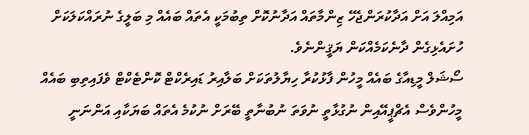އަމިއްލަ އަށް އަދާކުރަންޖެހޭ ޒިންމާތައް އަދާނުކޮށް ތިބުމަކީ އެތައް ބައެއް މި ބަލީގެ ނުރައްކަލަކަށް ހުށައެޅިގެން ދާނެކަމެއްކަން ޔަޤީންނެވެ.
ސޯޝަލް މީޑިއާގެ ބައެއް މީހުން ފާޅުކުރާ ހިޔާލުތަކަށް ބަލާއިރު ޑައިރެކްޓް ކޮންޓެކްޓް ވެފައިތިބި ބައެއް މީހުންވެސް އެޗްޕީއޭއިން ނުގުޅާތީ ނުވަތަ ނުބުނާތީ ބޭރަށް ނުކުމެ އެތައް ބަޔަކާއި އަންނަނީ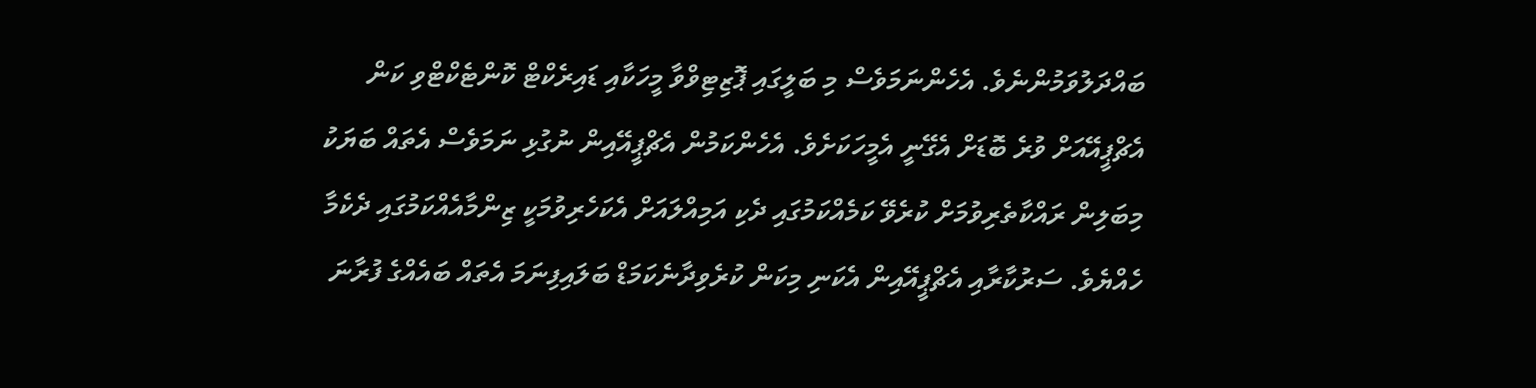ބައްދަލުވަމުންނެވެ. އެހެންނަމަވެސް މި ބަލީގައި ޕޮޒިޓިވްވާ މީހަކާއި ޑައިރެކްޓް ކޮންޓެކްޓްވި ކަން އެޗްޕީއޭއަށް ވުރެ ބޮޑަށް އެގޭނީ އެމީހަކަށެވެ. އެހެންކަމުން އެޗްޕީއޭއިން ނުގުޅި ނަމަވެސް އެތައް ބަޔަކު މިބަލިން ރައްކާތެރިވުމަށް ކުރެވޭ ކަމެއްކަމުގައި ދެކި އަމިއްލައަށް އެކަހެރިވުމަކީ ޒިންމާއެއްކަމުގައި ދެކެމާ ހެއްޔެވެ. ސަރުކާރާއި އެޗްޕީއޭއިން އެކަނި މިކަން ކުރެވިދާނެކަމަޑް ބަލައިފިނަމަ އެތައް ބައެއްގެ ފުރާނަ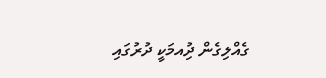ގެއްލިގެން ދިުއމަކީ ދުރުގައި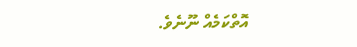އޮތްކަމެއް ނޫނެވެ.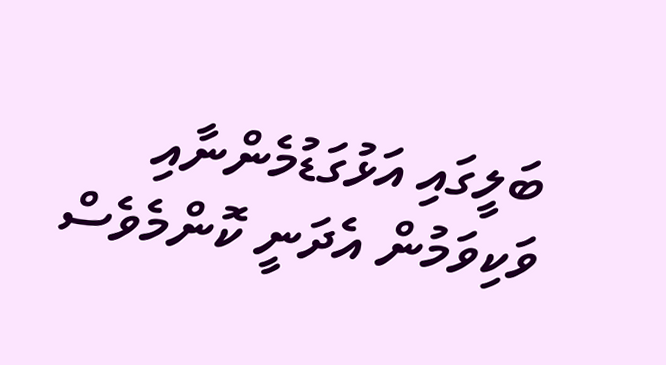ބަލީގައި އަޅުގަޑުމެންނާއި ވަކިވަމުން އެދަނީ ކޮންމެވެސް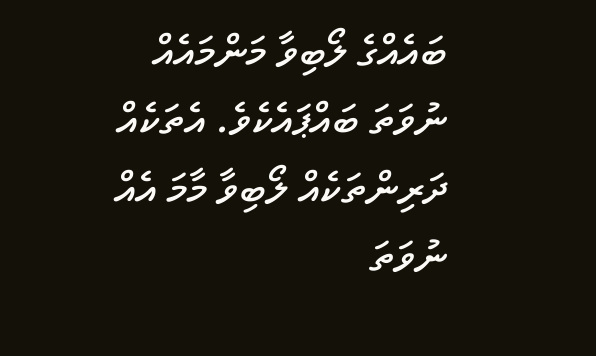ބައެއްގެ ލޯބިވާ މަންމައެއް ނުވަތަ ބައްޕައެކެވެ. އެތަކެއް ދަރިންތަކެއް ލޯބިވާ މާމަ އެއް ނުވަތަ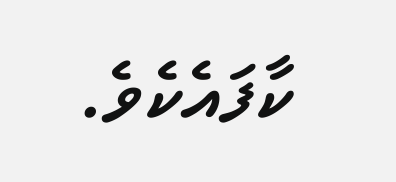ކާފައެކެވެ.